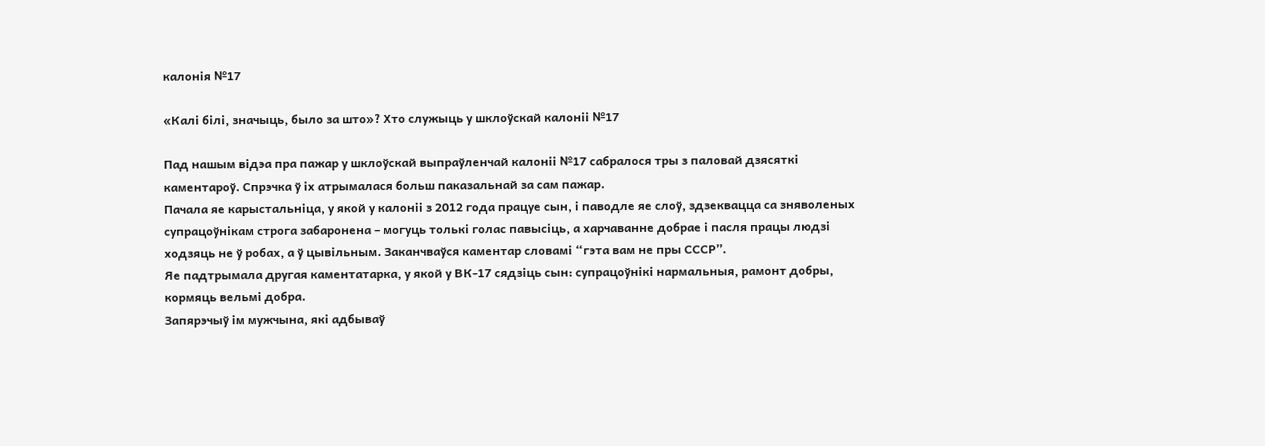калонія №17

«Калі білі, значыць, было за што»? Хто служыць у шклоўскай калоніі №17

Пад нашым відэа пра пажар у шклоўскай выпраўленчай калоніі №17 сабралося тры з паловай дзясяткі каментароў. Спрэчка ў іх атрымалася больш паказальнай за сам пажар.
Пачала яе карыстальніца, у якой у калоніі з 2012 года працуе сын, і паводле яе слоў, здзеквацца са зняволеных супрацоўнікам строга забаронена – могуць толькі голас павысіць, а харчаванне добрае і пасля працы людзі ходзяць не ў робах, а ў цывільным. Заканчваўся каментар словамі “гэта вам не пры СССР”.
Яе падтрымала другая каментатарка, у якой у ВК-17 сядзіць сын: супрацоўнікі нармальныя, рамонт добры, кормяць вельмі добра.
Запярэчыў ім мужчына, які адбываў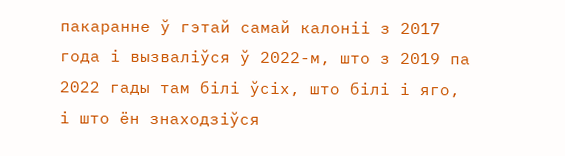пакаранне ў гэтай самай калоніі з 2017 года і вызваліўся ў 2022-м, што з 2019 па 2022 гады там білі ўсіх, што білі і яго, і што ён знаходзіўся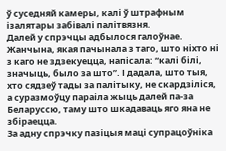ў суседняй камеры, калі ў штрафным ізалятары забівалі палітвязня.
Далей у спрэчцы адбылося галоўнае. Жанчына, якая пачынала з таго, што ніхто ні з каго не здзекуецца, напісала: “калі білі, значыць, было за што”. І дадала, што тыя, хто сядзеў тады за палітыку, не скардзіліся, а суразмоўцу параіла жыць далей па-за Беларуссю, таму што шкадаваць яго яна не збіраецца.
За адну спрэчку пазіцыя маці супрацоўніка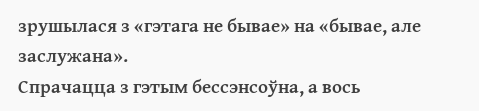зрушылася з «гэтага не бывае» на «бывае, але заслужана».
Спрачацца з гэтым бессэнсоўна, а вось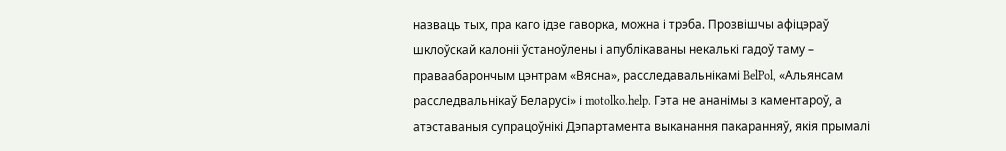назваць тых, пра каго ідзе гаворка, можна і трэба. Прозвішчы афіцэраў шклоўскай калоніі ўстаноўлены і апублікаваны некалькі гадоў таму – праваабарончым цэнтрам «Вясна», расследавальнікамі BelPol, «Альянсам расследвальнікаў Беларусі» і motolko.help. Гэта не ананімы з каментароў, а атэставаныя супрацоўнікі Дэпартамента выканання пакаранняў, якія прымалі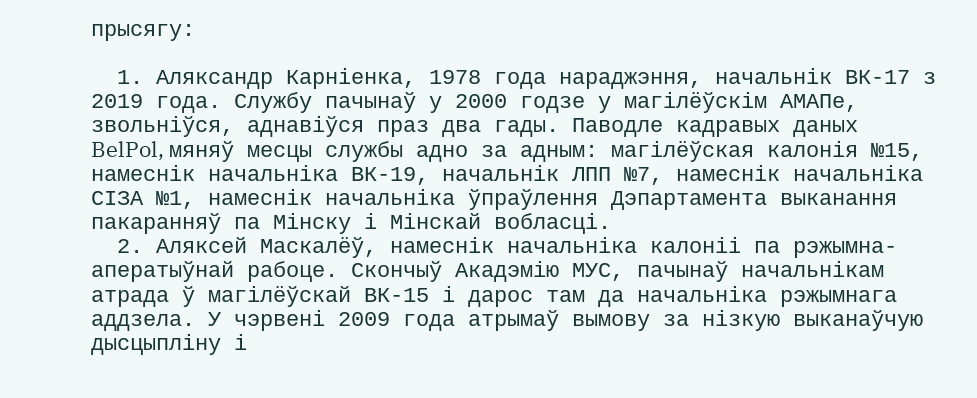прысягу:

  1. Аляксандр Карніенка, 1978 года нараджэння, начальнік ВК-17 з 2019 года. Службу пачынаў у 2000 годзе у магілёўскім АМАПе, звольніўся, аднавіўся праз два гады. Паводле кадравых даных BelPol, мяняў месцы службы адно за адным: магілёўская калонія №15, намеснік начальніка ВК-19, начальнік ЛПП №7, намеснік начальніка СІЗА №1, намеснік начальніка ўпраўлення Дэпартамента выканання пакаранняў па Мінску і Мінскай вобласці.
  2. Аляксей Маскалёў, намеснік начальніка калоніі па рэжымна-аператыўнай рабоце. Скончыў Акадэмію МУС, пачынаў начальнікам атрада ў магілёўскай ВК-15 і дарос там да начальніка рэжымнага аддзела. У чэрвені 2009 года атрымаў вымову за нізкую выканаўчую дысцыпліну і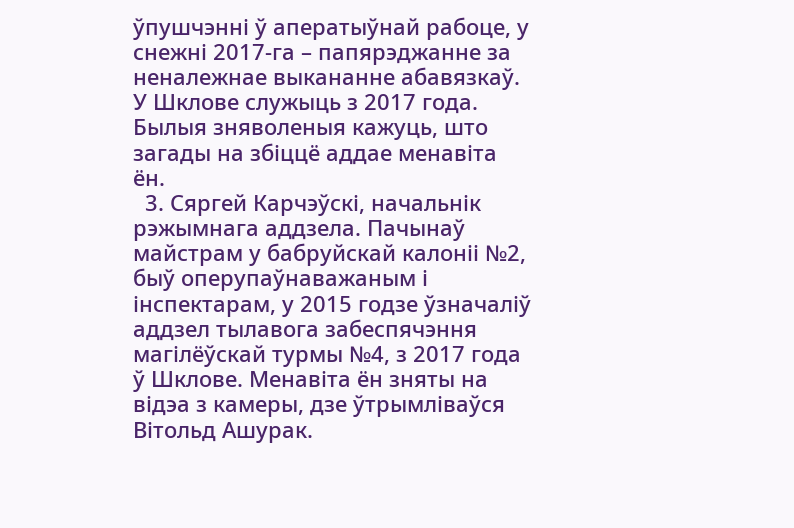ўпушчэнні ў аператыўнай рабоце, у снежні 2017-га – папярэджанне за неналежнае выкананне абавязкаў. У Шклове служыць з 2017 года. Былыя зняволеныя кажуць, што загады на збіццё аддае менавіта ён.
  3. Сяргей Карчэўскі, начальнік рэжымнага аддзела. Пачынаў майстрам у бабруйскай калоніі №2, быў оперупаўнаважаным і інспектарам, у 2015 годзе ўзначаліў аддзел тылавога забеспячэння магілёўскай турмы №4, з 2017 года ў Шклове. Менавіта ён зняты на відэа з камеры, дзе ўтрымліваўся Вітольд Ашурак.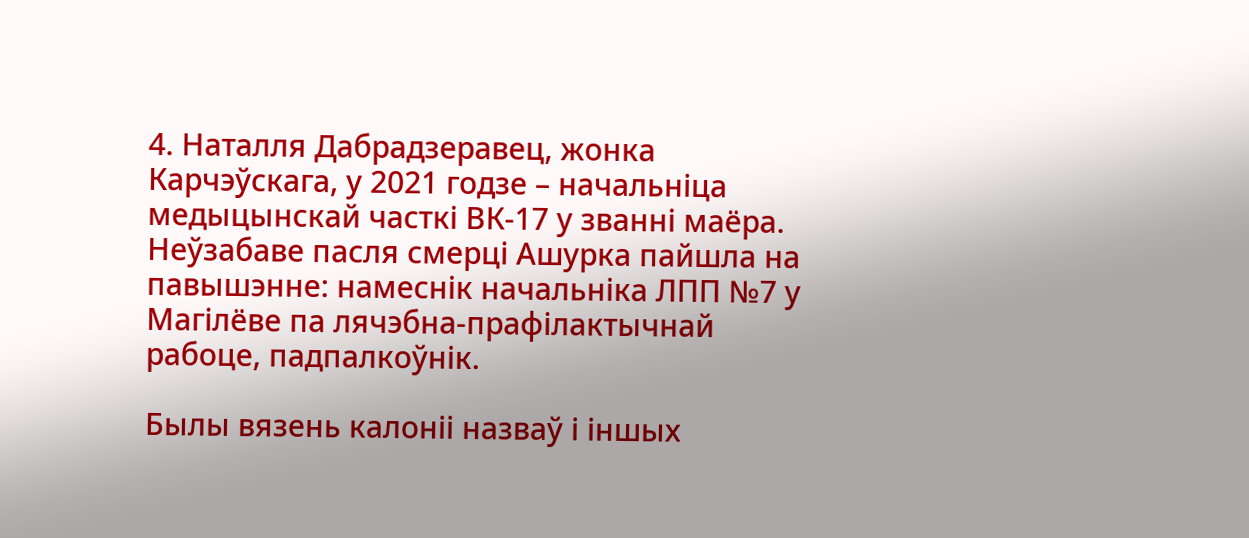4. Наталля Дабрадзеравец, жонка Карчэўскага, у 2021 годзе – начальніца медыцынскай часткі ВК-17 у званні маёра. Неўзабаве пасля смерці Ашурка пайшла на павышэнне: намеснік начальніка ЛПП №7 у Магілёве па лячэбна-прафілактычнай рабоце, падпалкоўнік.

Былы вязень калоніі назваў і іншых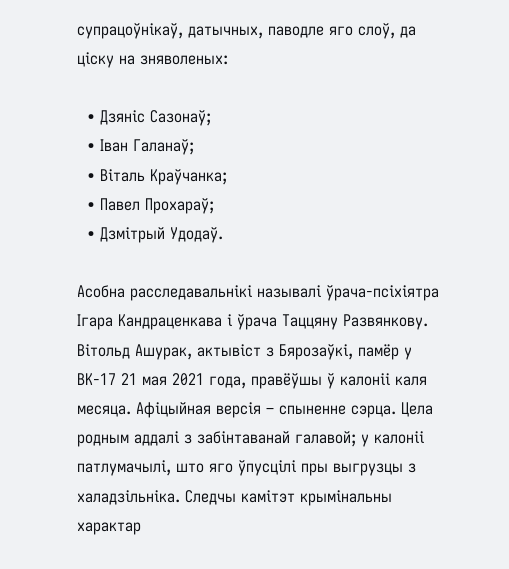супрацоўнікаў, датычных, паводле яго слоў, да ціску на зняволеных:

  • Дзяніс Сазонаў;
  • Іван Галанаў;
  • Віталь Краўчанка;
  • Павел Прохараў;
  • Дзмітрый Удодаў.

Асобна расследавальнікі называлі ўрача-псіхіятра Ігара Кандраценкава і ўрача Таццяну Развянкову.
Вітольд Ашурак, актывіст з Бярозаўкі, памёр у ВК-17 21 мая 2021 года, правёўшы ў калоніі каля месяца. Афіцыйная версія – спыненне сэрца. Цела родным аддалі з забінтаванай галавой; у калоніі патлумачылі, што яго ўпусцілі пры выгрузцы з халадзільніка. Следчы камітэт крымінальны характар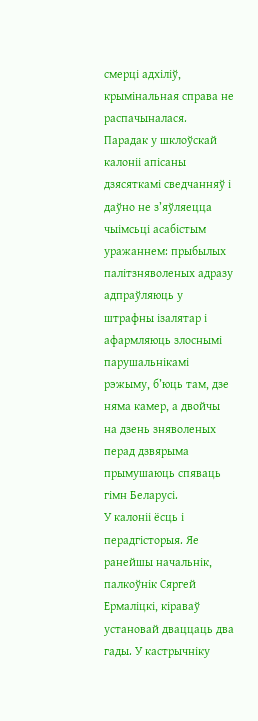смерці адхіліў, крымінальная справа не распачыналася.
Парадак у шклоўскай калоніі апісаны дзясяткамі сведчанняў і даўно не з’яўляецца чыімсьці асабістым уражаннем: прыбылых палітзняволеных адразу адпраўляюць у штрафны ізалятар і афармляюць злоснымі парушальнікамі рэжыму, б’юць там, дзе няма камер, а двойчы на дзень зняволеных перад дзвярыма прымушаюць спяваць гімн Беларусі.
У калоніі ёсць і перадгісторыя. Яе ранейшы начальнік, палкоўнік Сяргей Ермаліцкі, кіраваў установай дваццаць два гады. У кастрычніку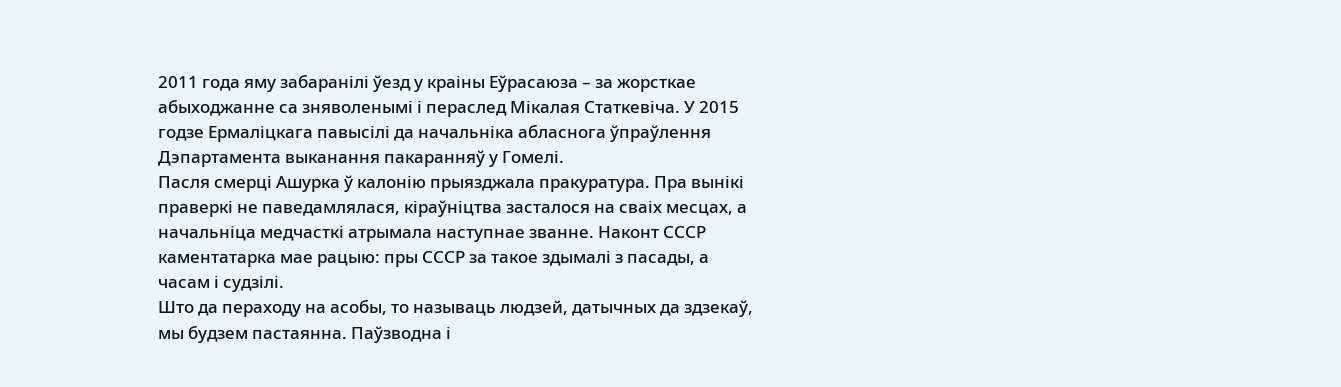2011 года яму забаранілі ўезд у краіны Еўрасаюза – за жорсткае абыходжанне са зняволенымі і пераслед Мікалая Статкевіча. У 2015 годзе Ермаліцкага павысілі да начальніка абласнога ўпраўлення Дэпартамента выканання пакаранняў у Гомелі.
Пасля смерці Ашурка ў калонію прыязджала пракуратура. Пра вынікі праверкі не паведамлялася, кіраўніцтва засталося на сваіх месцах, а начальніца медчасткі атрымала наступнае званне. Наконт СССР каментатарка мае рацыю: пры СССР за такое здымалі з пасады, а часам і судзілі.
Што да пераходу на асобы, то называць людзей, датычных да здзекаў, мы будзем пастаянна. Паўзводна і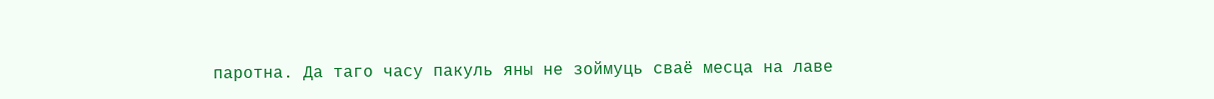паротна. Да таго часу пакуль яны не зоймуць сваё месца на лаве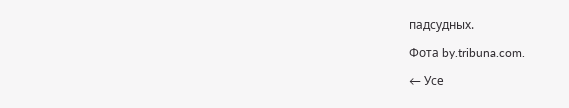падсудных.

Фота by.tribuna.com.

← Усе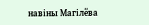навіны Магілёва